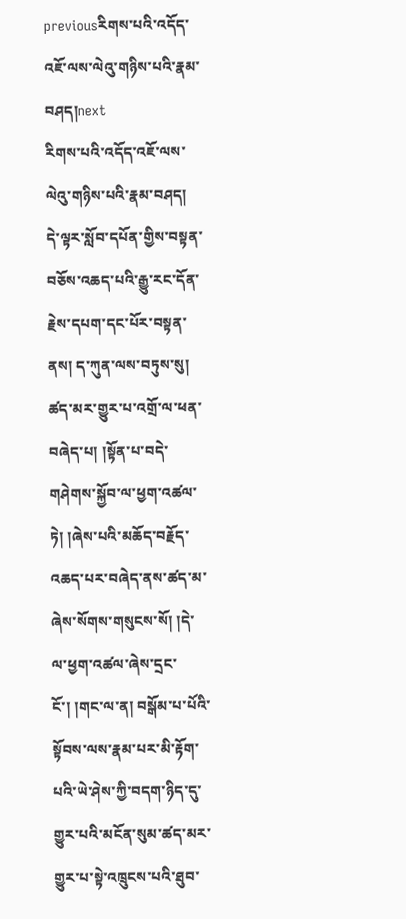previousརིགས་པའི་འདོད་འཇོ་ལས་ལེའུ་གཉིས་པའི་རྣམ་བཤད།next
རིགས་པའི་འདོད་འཇོ་ལས་ལེའུ་གཉིས་པའི་རྣམ་བཤད།
དེ་ལྟར་སློབ་དཔོན་གྱིས་བསྟན་བཅོས་འཆད་པའི་རྒྱུ་རང་དོན་རྗེས་དཔག་དང་པོར་བསྟན་ནས། ད་ཀུན་ལས་བཏུས་སུ། ཚད་མར་གྱུར་པ་འགྲོ་ལ་ཕན་བཞེད་པ། །སྟོན་པ་བདེ་གཤེགས་སྐྱོབ་ལ་ཕྱག་འཚལ་ཏེ། །ཞེས་པའི་མཆོད་བརྗོད་འཆད་པར་བཞེད་ནས་ཚད་མ་ཞེས་སོགས་གསུངས་སོ། །དེ་ལ་ཕྱག་འཚལ་ཞེས་དྲང་ངོ་། །གང་ལ་ན། བསྒོམ་པ་པོའི་སྟོབས་ལས་རྣམ་པར་མི་རྟོག་པའི་ཡེ་ཤེས་ཀྱི་བདག་ཉིད་དུ་གྱུར་པའི་མངོན་སུམ་ཚད་མར་གྱུར་པ་སྟེ་འཁྲུངས་པའི་ཐུབ་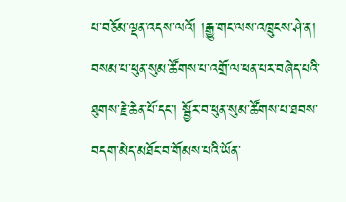པ་བཅོམ་ལྡན་འདས་ལའོ། །རྒྱུ་གང་ལས་འཁྲུངས་ཤེ་ན། བསམ་པ་ཕུན་སུམ་ཚོགས་པ་འགྲོ་ལ་ཕན་པར་བཞེད་པའི་ཐུགས་རྗེ་ཆེན་པོ་དང་། སྦྱོར་བ་ཕུན་སུམ་ཚོགས་པ་ཐབས་བདག་མེད་མཐོང་བ་གོམས་པའི་ཡོན་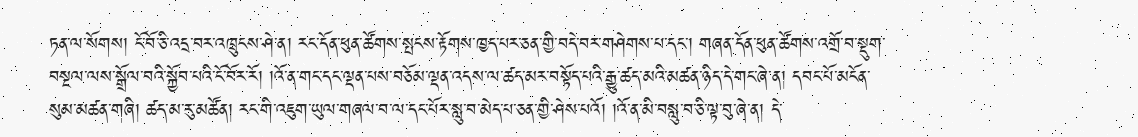ཏན་ལ་སོགས། ངོ་བོ་ཅི་འདྲ་བར་འཁྲུངས་ཤེ་ན། རང་དོན་ཕུན་ཚོགས་སྤངས་རྟོགས་ཁྱད་པར་ཅན་གྱི་བདེ་བར་གཤེགས་པ་དང་། གཞན་དོན་ཕུན་ཚོགས་འགྲོ་བ་སྡུག་བསྔལ་ལས་སྒྲོལ་བའི་སྐྱོབ་པའི་ངོ་བོར་རོ། །འོ་ན་གང་དང་ལྡན་པས་བཅོམ་ལྡན་འདས་ལ་ཚད་མར་བསྟོད་པའི་རྒྱུ་ཚད་མའི་མཚན་ཉིད་དེ་གང་ཞེ་ན། དབང་པོ་མངོན་སུམ་མཚན་གཞི། ཚད་མ་རུ་མཚོན། རང་གི་འཇུག་ཡུལ་གཞལ་བ་ལ་དང་པོར་སླུ་བ་མེད་པ་ཅན་གྱི་ཤེས་པའོ། །འོ་ན་མི་བསླུ་བ་ཅི་ལྟ་བུ་ཞེ་ན། དེ་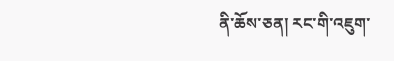ནི་ཆོས་ཅན། རང་གི་འཇུག་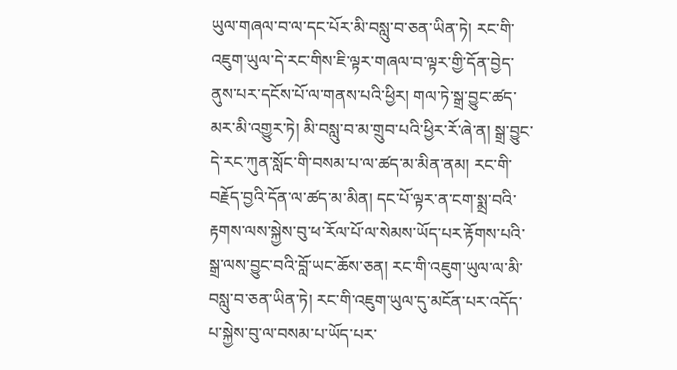ཡུལ་གཞལ་བ་ལ་དང་པོར་མི་བསླུ་བ་ཅན་ཡིན་ཏེ། རང་གི་འཇུག་ཡུལ་དེ་རང་གིས་ཇི་ལྟར་གཞལ་བ་ལྟར་གྱི་དོན་བྱེད་ནུས་པར་དངོས་པོ་ལ་གནས་པའི་ཕྱིར། གལ་ཏེ་སྒྲ་བྱུང་ཚད་མར་མི་འགྱུར་ཏེ། མི་བསླུ་བ་མ་གྲུབ་པའི་ཕྱིར་རོ་ཞེ་ན། སྒྲ་བྱུང་དེ་རང་ཀུན་སློང་གི་བསམ་པ་ལ་ཚད་མ་མིན་ནམ། རང་གི་བརྗོད་བྱའི་དོན་ལ་ཚད་མ་མིན། དང་པོ་ལྟར་ན་ངག་སྨྲ་བའི་རྟགས་ལས་སྐྱེས་བུ་ཕ་རོལ་པོ་ལ་སེམས་ཡོད་པར་རྟོགས་པའི་སྒྲ་ལས་བྱུང་བའི་བློ་ཡང་ཆོས་ཅན། རང་གི་འཇུག་ཡུལ་ལ་མི་བསླུ་བ་ཅན་ཡིན་ཏེ། རང་གི་འཇུག་ཡུལ་དུ་མངོན་པར་འདོད་པ་སྐྱེས་བུ་ལ་བསམ་པ་ཡོད་པར་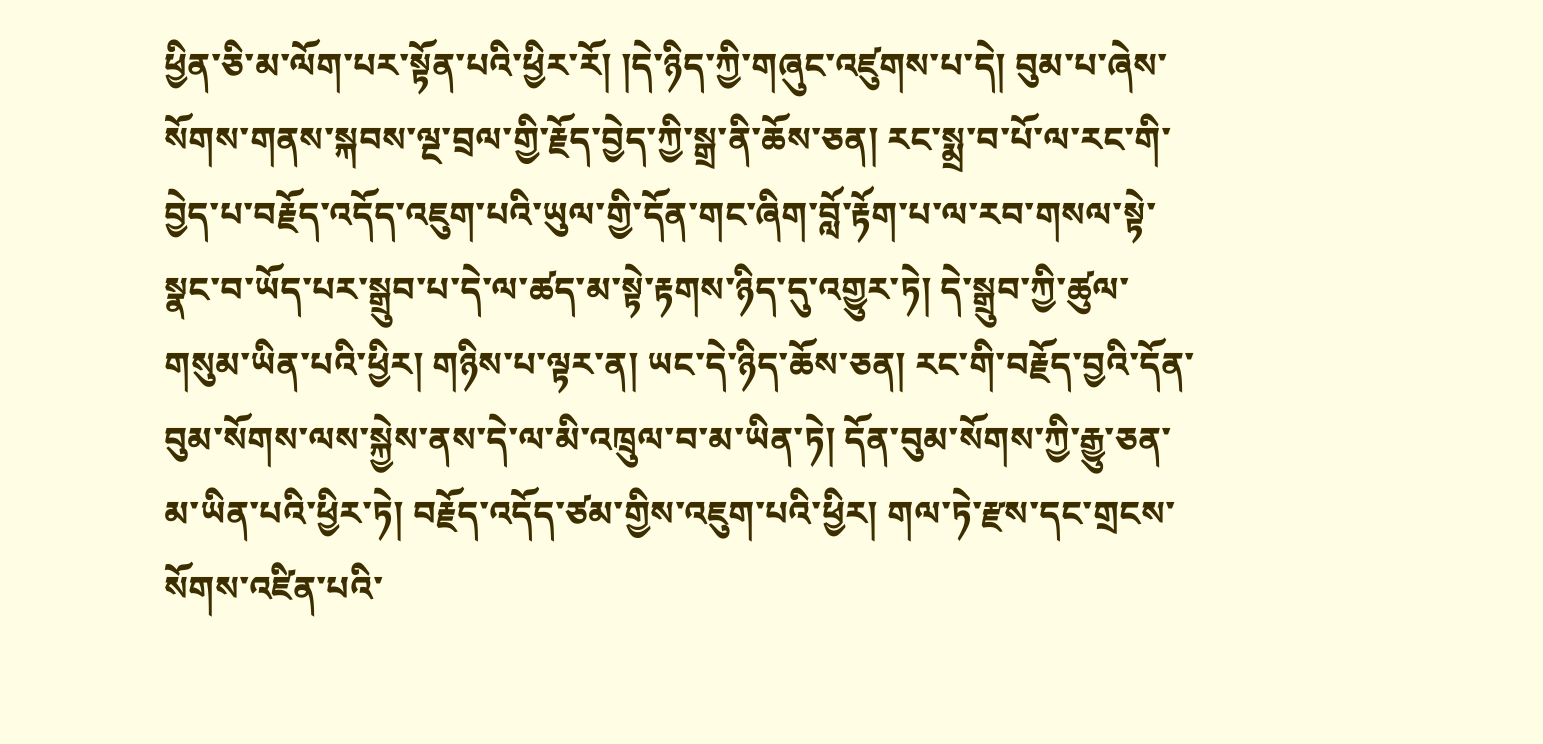ཕྱིན་ཅི་མ་ལོག་པར་སྟོན་པའི་ཕྱིར་རོ། །དེ་ཉིད་ཀྱི་གཞུང་འཛུགས་པ་དེ། བུམ་པ་ཞེས་སོགས་གནས་སྐབས་ལྔ་བྲལ་གྱི་རྗོད་བྱེད་ཀྱི་སྒྲ་ནི་ཆོས་ཅན། རང་སྨྲ་བ་པོ་ལ་རང་གི་བྱེད་པ་བརྗོད་འདོད་འཇུག་པའི་ཡུལ་གྱི་དོན་གང་ཞིག་བློ་རྟོག་པ་ལ་རབ་གསལ་སྟེ་སྣང་བ་ཡོད་པར་སྒྲུབ་པ་དེ་ལ་ཚད་མ་སྟེ་རྟགས་ཉིད་དུ་འགྱུར་ཏེ། དེ་སྒྲུབ་ཀྱི་ཚུལ་གསུམ་ཡིན་པའི་ཕྱིར། གཉིས་པ་ལྟར་ན། ཡང་དེ་ཉིད་ཆོས་ཅན། རང་གི་བརྗོད་བྱའི་དོན་བུམ་སོགས་ལས་སྐྱེས་ནས་དེ་ལ་མི་འཁྲུལ་བ་མ་ཡིན་ཏེ། དོན་བུམ་སོགས་ཀྱི་རྒྱུ་ཅན་མ་ཡིན་པའི་ཕྱིར་ཏེ། བརྗོད་འདོད་ཙམ་གྱིས་འཇུག་པའི་ཕྱིར། གལ་ཏེ་རྫས་དང་གྲངས་སོགས་འཛིན་པའི་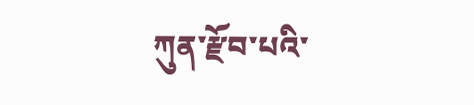ཀུན་རྫོབ་པའི་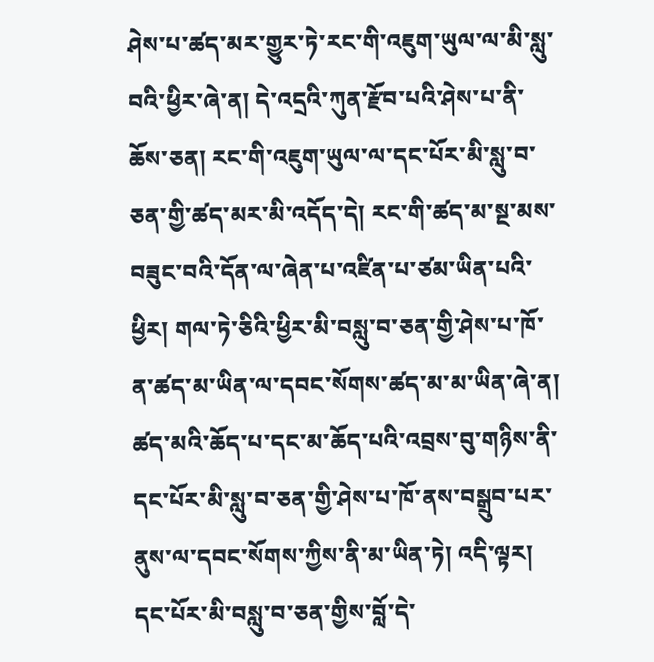ཤེས་པ་ཚད་མར་གྱུར་ཏེ་རང་གི་འཇུག་ཡུལ་ལ་མི་སླུ་བའི་ཕྱིར་ཞེ་ན། དེ་འདྲའི་ཀུན་རྫོབ་པའི་ཤེས་པ་ནི་ཆོས་ཅན། རང་གི་འཇུག་ཡུལ་ལ་དང་པོར་མི་སླུ་བ་ཅན་གྱི་ཚད་མར་མི་འདོད་དེ། རང་གི་ཚད་མ་སྔ་མས་བཟུང་བའི་དོན་ལ་ཞེན་པ་འཛིན་པ་ཙམ་ཡིན་པའི་ཕྱིར། གལ་ཏེ་ཅིའི་ཕྱིར་མི་བསླུ་བ་ཅན་གྱི་ཤེས་པ་ཁོ་ན་ཚད་མ་ཡིན་ལ་དབང་སོགས་ཚད་མ་མ་ཡིན་ཞེ་ན། ཚད་མའི་ཆོད་པ་དང་མ་ཆོད་པའི་འབྲས་བུ་གཉིས་ནི་དང་པོར་མི་སླུ་བ་ཅན་གྱི་ཤེས་པ་ཁོ་ནས་བསྒྲུབ་པར་ནུས་ལ་དབང་སོགས་ཀྱིས་ནི་མ་ཡིན་ཏེ། འདི་ལྟར། དང་པོར་མི་བསླུ་བ་ཅན་གྱིས་བློ་དེ་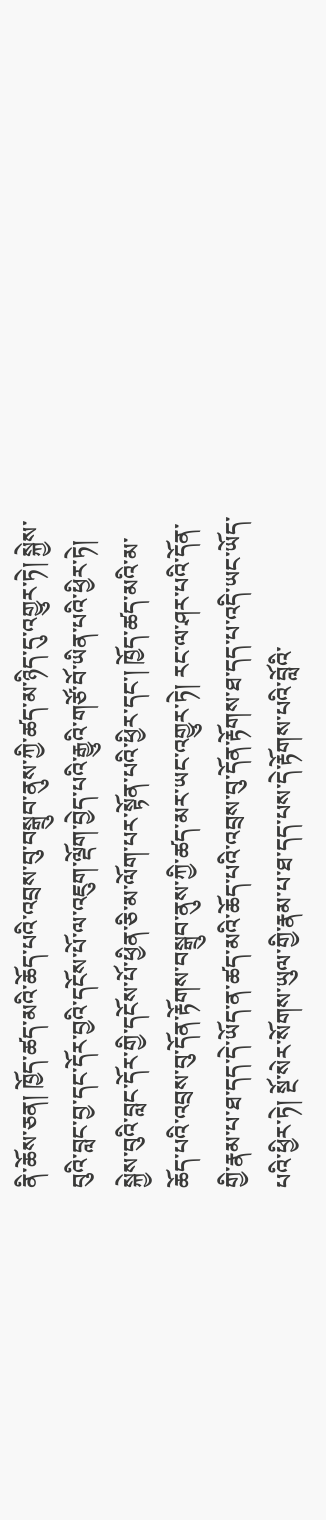ནི་ཆོས་ཅན། ཁྱོད་ཚད་མའི་ཆོད་པའི་འབྲས་བུ་བསྒྲུབ་ནུས་ཀྱི་ཚད་མ་ཉིད་དུ་འགྱུར་ཏེ། སྐྱེས་བུའི་བླང་བྱ་དང་དོར་བྱའི་དངོས་པོ་ལ་འཇུག་ལྡོག་བྱེད་པའི་རྒྱུའི་གཙོ་བོ་ཡིན་པའི་ཕྱིར་ཏེ། སྐྱེས་བུའི་བླང་དོར་གྱི་དངོས་པོ་ཕྱིན་ཅི་མ་ལོག་པར་སྟོན་པའི་ཕྱིར་དང་། ཁྱོད་ཚད་མའི་མ་ཆོད་པའི་འབྲས་བུ་དོན་རྟོགས་བསྒྲུབ་ནུས་ཀྱི་ཚད་མར་ཡང་འགྱུར་ཏེ། རང་ལ་ཤར་པའི་དོན་གྱི་རྣམ་པ་ཐ་དད་དེ་ཡོད་ན་ཚད་མའི་ཆོད་པའི་འབྲས་བུ་དོན་རྟོགས་ཐ་དད་པ་འདི་ཡང་ཡོད་པའི་ཕྱིར་ཏེ། སྔོ་སེར་སོགས་ཡུལ་གྱི་རྣམ་པ་ཐ་དད་པས་དེ་རྟོགས་པའི་བློའི་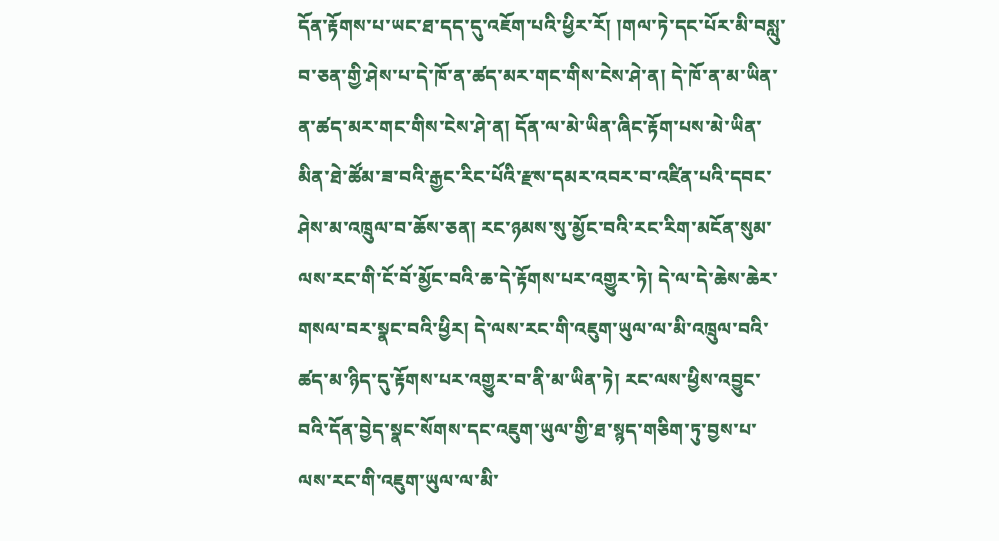དོན་རྟོགས་པ་ཡང་ཐ་དད་དུ་འཇོག་པའི་ཕྱིར་རོ། །གལ་ཏེ་དང་པོར་མི་བསླུ་བ་ཅན་གྱི་ཤེས་པ་དེ་ཁོ་ན་ཚད་མར་གང་གིས་ངེས་ཤེ་ན། དེ་ཁོ་ན་མ་ཡིན་ན་ཚད་མར་གང་གིས་ངེས་ཤེ་ན། དོན་ལ་མེ་ཡིན་ཞིང་རྟོག་པས་མེ་ཡིན་མིན་ཐེ་ཚོམ་ཟ་བའི་རྒྱང་རིང་པོའི་རྫས་དམར་འབར་བ་འཛིན་པའི་དབང་ཤེས་མ་འཁྲུལ་བ་ཆོས་ཅན། རང་ཉམས་སུ་མྱོང་བའི་རང་རིག་མངོན་སུམ་ལས་རང་གི་ངོ་བོ་མྱོང་བའི་ཆ་དེ་རྟོགས་པར་འགྱུར་ཏེ། དེ་ལ་དེ་ཆེས་ཆེར་གསལ་བར་སྣང་བའི་ཕྱིར། དེ་ལས་རང་གི་འཇུག་ཡུལ་ལ་མི་འཁྲུལ་བའི་ཚད་མ་ཉིད་དུ་རྟོགས་པར་འགྱུར་བ་ནི་མ་ཡིན་ཏེ། རང་ལས་ཕྱིས་འབྱུང་བའི་དོན་བྱེད་སྣང་སོགས་དང་འཇུག་ཡུལ་གྱི་ཐ་སྙད་གཅིག་ཏུ་བྱས་པ་ལས་རང་གི་འཇུག་ཡུལ་ལ་མི་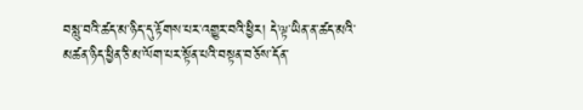བསླུ་བའི་ཚད་མ་ཉིད་དུ་རྟོགས་པར་འགྱུར་བའི་ཕྱིར། དེ་ལྟ་ཡིན་ན་ཚད་མའི་མཚན་ཉིད་ཕྱིན་ཅི་མ་ལོག་པར་སྟོན་པའི་བསྟན་བཅོས་དོན་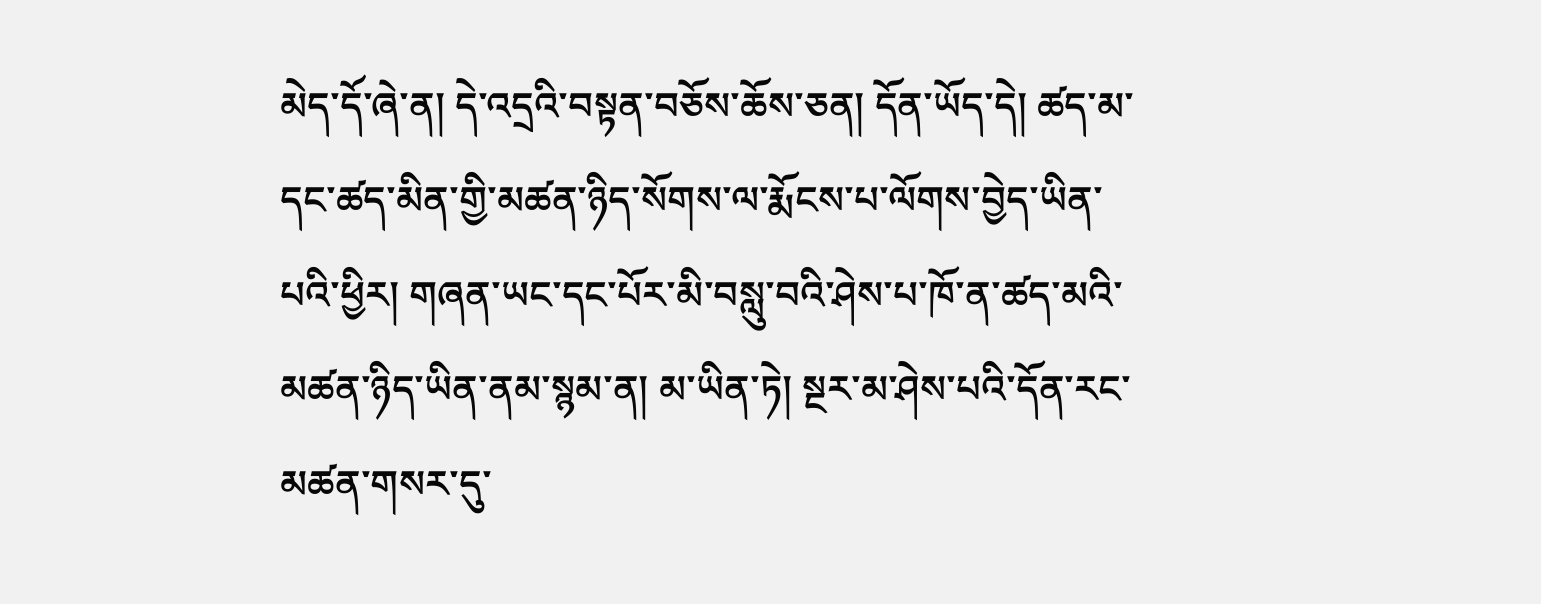མེད་དོ་ཞེ་ན། དེ་འདྲའི་བསྟན་བཅོས་ཆོས་ཅན། དོན་ཡོད་དེ། ཚད་མ་དང་ཚད་མིན་གྱི་མཚན་ཉིད་སོགས་ལ་རྨོངས་པ་ལོགས་བྱེད་ཡིན་པའི་ཕྱིར། གཞན་ཡང་དང་པོར་མི་བསླུ་བའི་ཤེས་པ་ཁོ་ན་ཚད་མའི་མཚན་ཉིད་ཡིན་ནམ་སྙམ་ན། མ་ཡིན་ཏེ། སྔར་མ་ཤེས་པའི་དོན་རང་མཚན་གསར་དུ་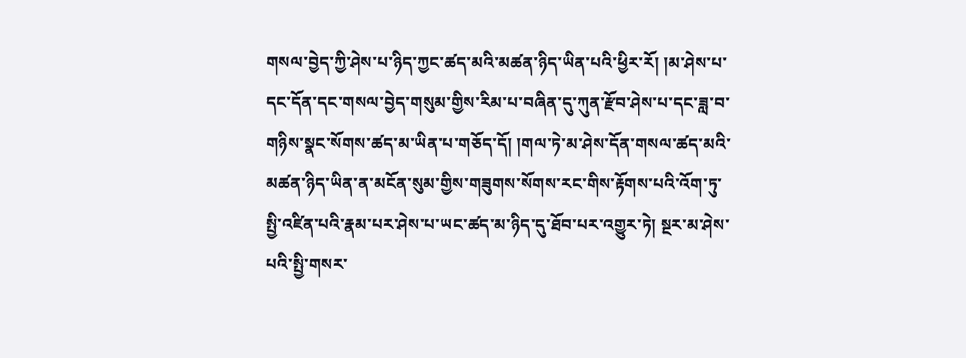གསལ་བྱེད་ཀྱི་ཤེས་པ་ཉིད་ཀྱང་ཚད་མའི་མཚན་ཉིད་ཡིན་པའི་ཕྱིར་རོ། །མ་ཤེས་པ་དང་དོན་དང་གསལ་བྱེད་གསུམ་གྱིས་རིམ་པ་བཞིན་དུ་ཀུན་རྫོབ་ཤེས་པ་དང་ཟླ་བ་གཉིས་སྣང་སོགས་ཚད་མ་ཡིན་པ་གཅོད་དོ། །གལ་ཏེ་མ་ཤེས་དོན་གསལ་ཚད་མའི་མཚན་ཉིད་ཡིན་ན་མངོན་སུམ་གྱིས་གཟུགས་སོགས་རང་གིས་རྟོགས་པའི་འོག་ཏུ་སྤྱི་འཛིན་པའི་རྣམ་པར་ཤེས་པ་ཡང་ཚད་མ་ཉིད་དུ་ཐོབ་པར་འགྱུར་ཏེ། སྔར་མ་ཤེས་པའི་སྤྱི་གསར་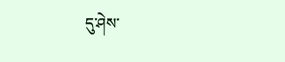དུ་ཤེས་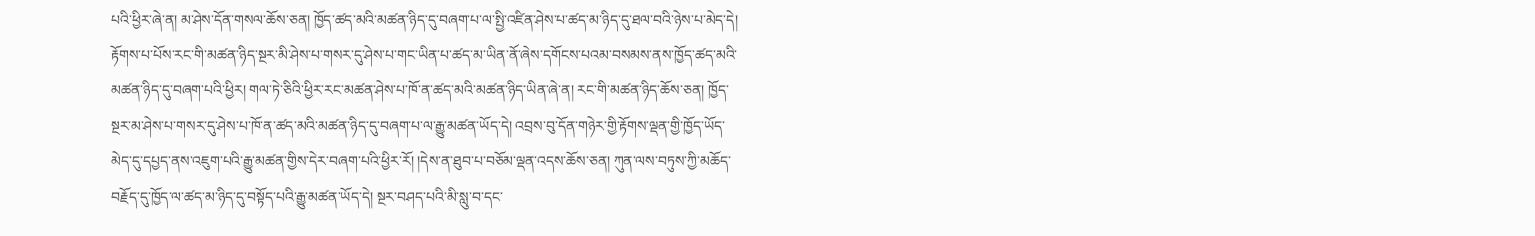པའི་ཕྱིར་ཞེ་ན། མ་ཤེས་དོན་གསལ་ཆོས་ཅན། ཁྱོད་ཚད་མའི་མཚན་ཉིད་དུ་བཞག་པ་ལ་སྤྱི་འཛིན་ཤེས་པ་ཚད་མ་ཉིད་དུ་ཐལ་བའི་ཉེས་པ་མེད་དེ། རྟོགས་པ་པོས་རང་གི་མཚན་ཉིད་སྔར་མི་ཤེས་པ་གསར་དུ་ཤེས་པ་གང་ཡིན་པ་ཚད་མ་ཡིན་ནོ་ཞེས་དགོངས་པའམ་བསམས་ནས་ཁྱོད་ཚད་མའི་མཚན་ཉིད་དུ་བཞག་པའི་ཕྱིར། གལ་ཏེ་ཅིའི་ཕྱིར་རང་མཚན་ཤེས་པ་ཁོ་ན་ཚད་མའི་མཚན་ཉིད་ཡིན་ཞེ་ན། རང་གི་མཚན་ཉིད་ཆོས་ཅན། ཁྱོད་སྔར་མ་ཤེས་པ་གསར་དུ་ཤེས་པ་ཁོ་ན་ཚད་མའི་མཚན་ཉིད་དུ་བཞག་པ་ལ་རྒྱུ་མཚན་ཡོད་དེ། འབྲས་བུ་དོན་གཉེར་གྱི་རྟོགས་ལྡན་གྱི་ཁྱོད་ཡོད་མེད་དུ་དཔྱད་ནས་འཇུག་པའི་རྒྱུ་མཚན་གྱིས་དེར་བཞག་པའི་ཕྱིར་རོ། །དེས་ན་ཐུབ་པ་བཅོམ་ལྡན་འདས་ཆོས་ཅན། ཀུན་ལས་བཏུས་ཀྱི་མཆོད་བརྗོད་དུ་ཁྱོད་ལ་ཚད་མ་ཉིད་དུ་བསྟོད་པའི་རྒྱུ་མཚན་ཡོད་དེ། སྔར་བཤད་པའི་མི་སླུ་བ་དང་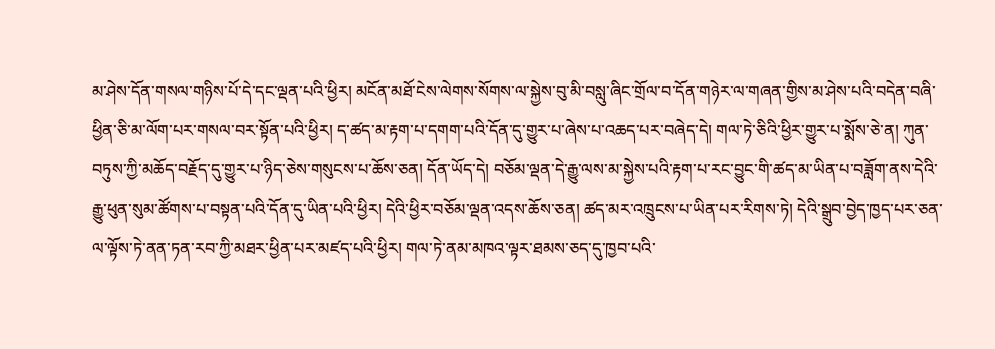མ་ཤེས་དོན་གསལ་གཉིས་པོ་དེ་དང་ལྡན་པའི་ཕྱིར། མངོན་མཐོ་ངེས་ལེགས་སོགས་ལ་སྐྱེས་བུ་མི་བསླུ་ཞིང་གྲོལ་བ་དོན་གཉེར་ལ་གཞན་གྱིས་མ་ཤེས་པའི་བདེན་བཞི་ཕྱིན་ཅི་མ་ལོག་པར་གསལ་བར་སྟོན་པའི་ཕྱིར། ད་ཚད་མ་རྟག་པ་དགག་པའི་དོན་དུ་གྱུར་པ་ཞེས་པ་འཆད་པར་བཞེད་དེ། གལ་ཏེ་ཅིའི་ཕྱིར་གྱུར་པ་སྨོས་ཅེ་ན། ཀུན་བཏུས་ཀྱི་མཆོད་བརྗོད་དུ་གྱུར་པ་ཉིད་ཅེས་གསུངས་པ་ཆོས་ཅན། དོན་ཡོད་དེ། བཅོམ་ལྡན་དེ་རྒྱུ་ལས་མ་སྐྱེས་པའི་རྟག་པ་རང་བྱུང་གི་ཚད་མ་ཡིན་པ་བཟློག་ནས་དེའི་རྒྱུ་ཕུན་སུམ་ཚོགས་པ་བསྟན་པའི་དོན་དུ་ཡིན་པའི་ཕྱིར། དེའི་ཕྱིར་བཅོམ་ལྡན་འདས་ཆོས་ཅན། ཚད་མར་འཁྲུངས་པ་ཡིན་པར་རིགས་ཏེ། དེའི་སྒྲུབ་བྱེད་ཁྱད་པར་ཅན་ལ་ལྟོས་ཏེ་ནན་ཏན་རབ་ཀྱི་མཐར་ཕྱིན་པར་མཛད་པའི་ཕྱིར། གལ་ཏེ་ནམ་མཁའ་ལྟར་ཐམས་ཅད་དུ་ཁྱབ་པའི་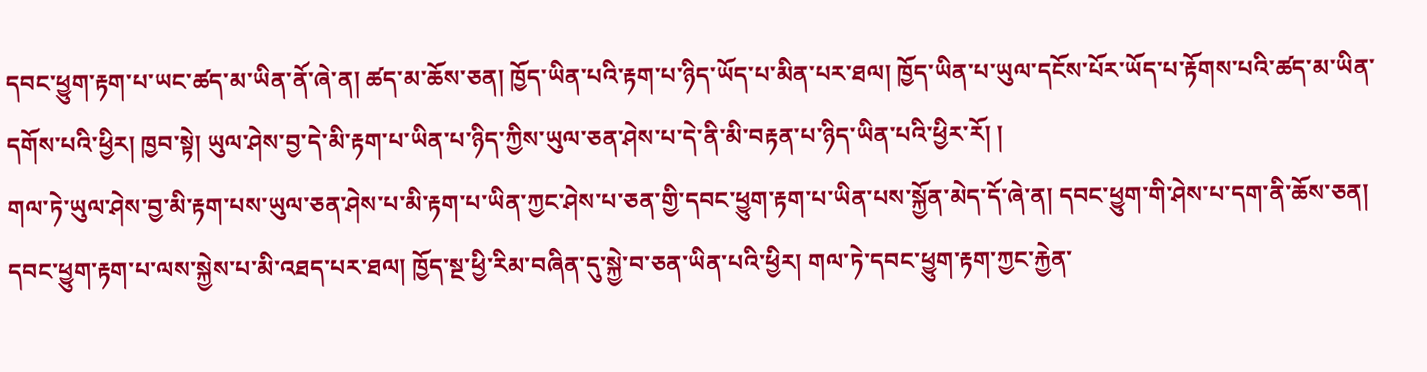དབང་ཕྱུག་རྟག་པ་ཡང་ཚད་མ་ཡིན་ནོ་ཞེ་ན། ཚད་མ་ཆོས་ཅན། ཁྱོད་ཡིན་པའི་རྟག་པ་ཉིད་ཡོད་པ་མིན་པར་ཐལ། ཁྱོད་ཡིན་པ་ཡུལ་དངོས་པོར་ཡོད་པ་རྟོགས་པའི་ཚད་མ་ཡིན་དགོས་པའི་ཕྱིར། ཁྱབ་སྟེ། ཡུལ་ཤེས་བྱ་དེ་མི་རྟག་པ་ཡིན་པ་ཉིད་ཀྱིས་ཡུལ་ཅན་ཤེས་པ་དེ་ནི་མི་བརྟན་པ་ཉིད་ཡིན་པའི་ཕྱིར་རོ། །
གལ་ཏེ་ཡུལ་ཤེས་བྱ་མི་རྟག་པས་ཡུལ་ཅན་ཤེས་པ་མི་རྟག་པ་ཡིན་ཀྱང་ཤེས་པ་ཅན་གྱི་དབང་ཕྱུག་རྟག་པ་ཡིན་པས་སྐྱོན་མེད་དོ་ཞེ་ན། དབང་ཕྱུག་གི་ཤེས་པ་དག་ནི་ཆོས་ཅན། དབང་ཕྱུག་རྟག་པ་ལས་སྐྱེས་པ་མི་འཐད་པར་ཐལ། ཁྱོད་སྔ་ཕྱི་རིམ་བཞིན་དུ་སྐྱེ་བ་ཅན་ཡིན་པའི་ཕྱིར། གལ་ཏེ་དབང་ཕྱུག་རྟག་ཀྱང་རྐྱེན་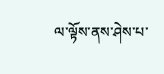ལ་ལྟོས་ནས་ཤེས་པ་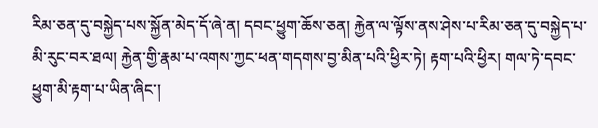རིམ་ཅན་དུ་བསྐྱེད་པས་སྐྱོན་མེད་དོ་ཞེ་ན། དབང་ཕྱུག་ཆོས་ཅན། རྐྱེན་ལ་ལྟོས་ནས་ཤེས་པ་རིམ་ཅན་དུ་བསྐྱེད་པ་མི་རུང་བར་ཐལ། རྐྱེན་གྱི་རྣམ་པ་འགས་ཀྱང་ཕན་གདགས་བྱ་མིན་པའི་ཕྱིར་ཏེ། རྟག་པའི་ཕྱིར། གལ་ཏེ་དབང་ཕྱུག་མི་རྟག་པ་ཡིན་ཞིང་།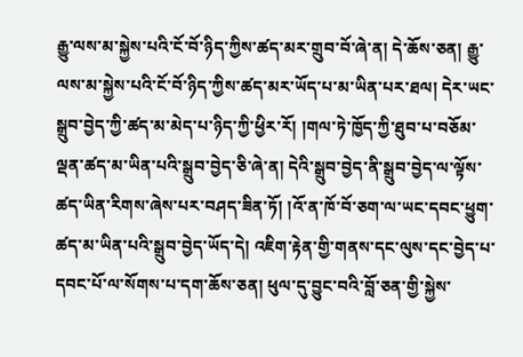རྒྱུ་ལས་མ་སྐྱེས་པའི་ངོ་བོ་ཉིད་ཀྱིས་ཚད་མར་གྲུབ་བོ་ཞེ་ན། དེ་ཆོས་ཅན། རྒྱུ་ལས་མ་སྐྱེས་པའི་ངོ་བོ་ཉིད་ཀྱིས་ཚད་མར་ཡོད་པ་མ་ཡིན་པར་ཐལ། དེར་ཡང་སྒྲུབ་བྱེད་ཀྱི་ཚད་མ་མེད་པ་ཉིད་ཀྱི་ཕྱིར་རོ། །གལ་ཏེ་ཁྱོད་ཀྱི་ཐུབ་པ་བཅོམ་ལྡན་ཚད་མ་ཡིན་པའི་སྒྲུབ་བྱེད་ཅི་ཞེ་ན། དེའི་སྒྲུབ་བྱེད་ནི་སྒྲུབ་བྱེད་ལ་ལྟོས་ཚད་ཡིན་རིགས་ཞེས་པར་བཤད་ཟིན་ཏོ། །འོ་ན་ཁོ་བོ་ཅག་ལ་ཡང་དབང་ཕྱུག་ཚད་མ་ཡིན་པའི་སྒྲུབ་བྱེད་ཡོད་དེ། འཇིག་རྟེན་གྱི་གནས་དང་ལུས་དང་བྱེད་པ་དབང་པོ་ལ་སོགས་པ་དག་ཆོས་ཅན། ཕུལ་དུ་བྱུང་བའི་བློ་ཅན་གྱི་སྐྱེས་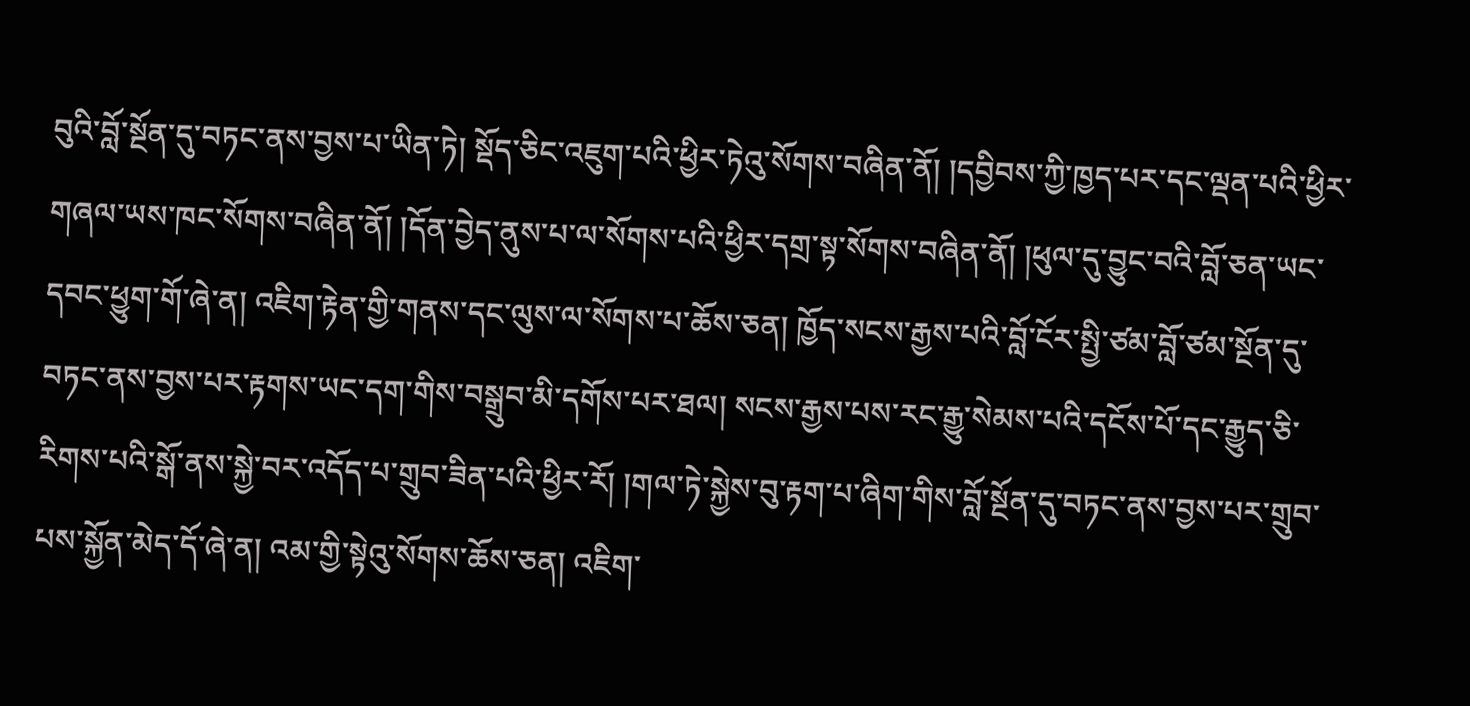བུའི་བློ་སྔོན་དུ་བཏང་ནས་བྱས་པ་ཡིན་ཏེ། སྡོད་ཅིང་འཇུག་པའི་ཕྱིར་ཏེའུ་སོགས་བཞིན་ནོ། །དབྱིབས་ཀྱི་ཁྱད་པར་དང་ལྡན་པའི་ཕྱིར་གཞལ་ཡས་ཁང་སོགས་བཞིན་ནོ། །དོན་བྱེད་ནུས་པ་ལ་སོགས་པའི་ཕྱིར་དགྲ་སྟ་སོགས་བཞིན་ནོ། །ཕུལ་དུ་བྱུང་བའི་བློ་ཅན་ཡང་དབང་ཕྱུག་གོ་ཞེ་ན། འཇིག་རྟེན་གྱི་གནས་དང་ལུས་ལ་སོགས་པ་ཆོས་ཅན། ཁྱོད་སངས་རྒྱས་པའི་བློ་ངོར་སྤྱི་ཙམ་བློ་ཙམ་སྔོན་དུ་བཏང་ནས་བྱས་པར་རྟགས་ཡང་དག་གིས་བསྒྲུབ་མི་དགོས་པར་ཐལ། སངས་རྒྱས་པས་རང་རྒྱུ་སེམས་པའི་དངོས་པོ་དང་རྒྱུད་ཅི་རིགས་པའི་སྒོ་ནས་སྐྱེ་བར་འདོད་པ་གྲུབ་ཟིན་པའི་ཕྱིར་རོ། །གལ་ཏེ་སྐྱེས་བུ་རྟག་པ་ཞིག་གིས་བློ་སྔོན་དུ་བཏང་ནས་བྱས་པར་གྲུབ་པས་སྐྱོན་མེད་དོ་ཞེ་ན། འམ་གྱི་སྟེའུ་སོགས་ཆོས་ཅན། འཇིག་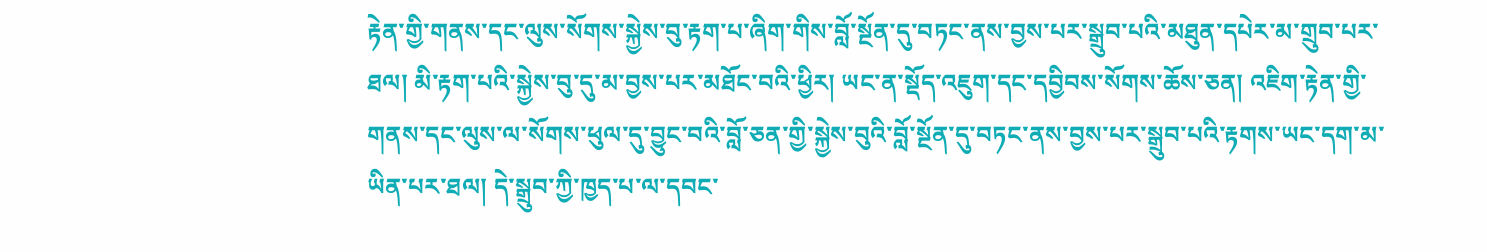རྟེན་གྱི་གནས་དང་ལུས་སོགས་སྐྱེས་བུ་རྟག་པ་ཞིག་གིས་བློ་སྔོན་དུ་བཏང་ནས་བྱས་པར་སྒྲུབ་པའི་མཐུན་དཔེར་མ་གྲུབ་པར་ཐལ། མི་རྟག་པའི་སྐྱེས་བུ་དུ་མ་བྱས་པར་མཐོང་བའི་ཕྱིར། ཡང་ན་སྡོད་འཇུག་དང་དབྱིབས་སོགས་ཆོས་ཅན། འཇིག་རྟེན་གྱི་གནས་དང་ལུས་ལ་སོགས་ཕུལ་དུ་བྱུང་བའི་བློ་ཅན་གྱི་སྐྱེས་བུའི་བློ་སྔོན་དུ་བཏང་ནས་བྱས་པར་སྒྲུབ་པའི་རྟགས་ཡང་དག་མ་ཡིན་པར་ཐལ། དེ་སྒྲུབ་ཀྱི་ཁྱད་པ་ལ་དབང་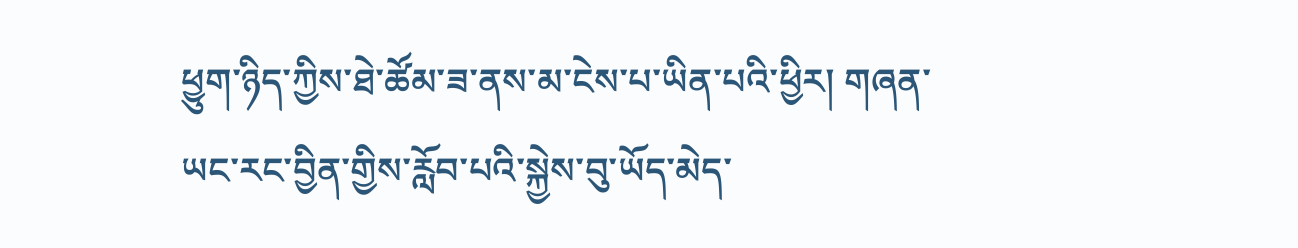ཕྱུག་ཉིད་ཀྱིས་ཐེ་ཚོམ་ཟ་ནས་མ་ངེས་པ་ཡིན་པའི་ཕྱིར། གཞན་ཡང་རང་བྱིན་གྱིས་རློབ་པའི་སྐྱེས་བུ་ཡོད་མེད་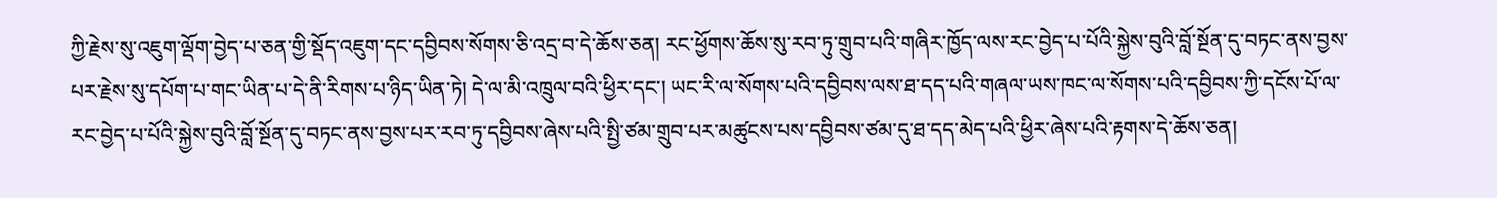ཀྱི་རྗེས་སུ་འཇུག་ལྡོག་བྱེད་པ་ཅན་གྱི་སྡོད་འཇུག་དང་དབྱིབས་སོགས་ཅི་འདྲ་བ་དེ་ཆོས་ཅན། རང་ཕྱོགས་ཆོས་སུ་རབ་ཏུ་གྲུབ་པའི་གཞིར་ཁྱོད་ལས་རང་བྱེད་པ་པོའི་སྐྱེས་བུའི་བློ་སྔོན་དུ་བཏང་ནས་བྱས་པར་རྗེས་སུ་དཔོག་པ་གང་ཡིན་པ་དེ་ནི་རིགས་པ་ཉིད་ཡིན་ཏེ། དེ་ལ་མི་འཁྲུལ་བའི་ཕྱིར་དང་། ཡང་རི་ལ་སོགས་པའི་དབྱིབས་ལས་ཐ་དད་པའི་གཞལ་ཡས་ཁང་ལ་སོགས་པའི་དབྱིབས་ཀྱི་དངོས་པོ་ལ་རང་བྱེད་པ་པོའི་སྐྱེས་བུའི་བློ་སྔོན་དུ་བཏང་ནས་བྱས་པར་རབ་ཏུ་དབྱིབས་ཞེས་པའི་སྤྱི་ཙམ་གྲུབ་པར་མཚུངས་པས་དབྱིབས་ཙམ་དུ་ཐ་དད་མེད་པའི་ཕྱིར་ཞེས་པའི་རྟགས་དེ་ཆོས་ཅན།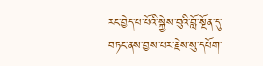རང་བྱེད་པ་པོའི་སྐྱེས་བུའི་བློ་སྔོན་དུ་བཏང་ནས་བྱས་པར་རྗེས་སུ་དཔོག་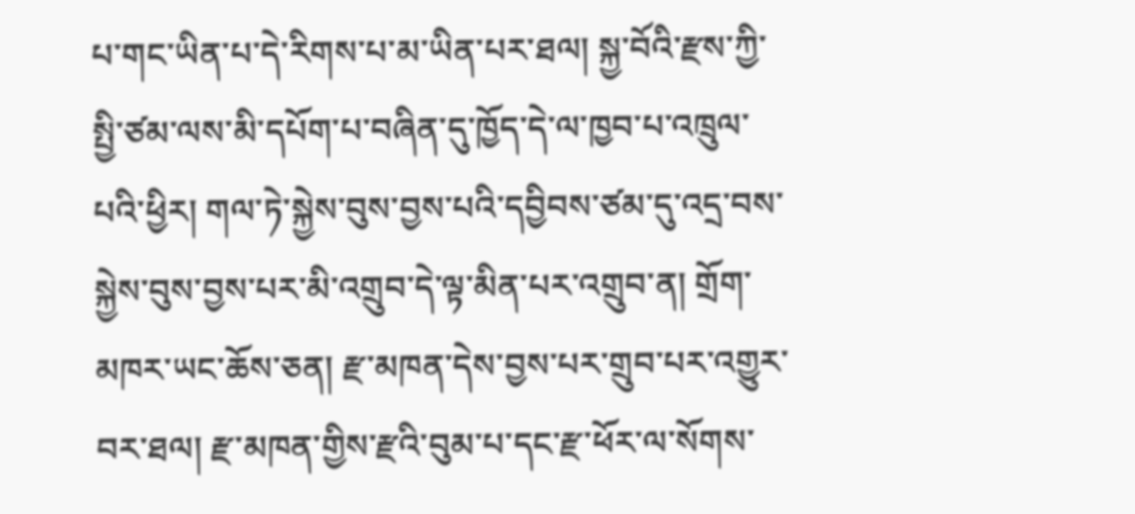པ་གང་ཡིན་པ་དེ་རིགས་པ་མ་ཡིན་པར་ཐལ། སྐྱ་བོའི་རྫས་ཀྱི་སྤྱི་ཙམ་ལས་མི་དཔོག་པ་བཞིན་དུ་ཁྱོད་དེ་ལ་ཁྱབ་པ་འཁྲུལ་པའི་ཕྱིར། གལ་ཏེ་སྐྱེས་བུས་བྱས་པའི་དབྱིབས་ཙམ་དུ་འདྲ་བས་སྐྱེས་བུས་བྱས་པར་མི་འགྲུབ་དེ་ལྟ་མིན་པར་འགྲུབ་ན། གྲོག་མཁར་ཡང་ཆོས་ཅན། རྫ་མཁན་དེས་བྱས་པར་གྲུབ་པར་འགྱུར་བར་ཐལ། རྫ་མཁན་གྱིས་རྫའི་བུམ་པ་དང་རྫ་ཕོར་ལ་སོགས་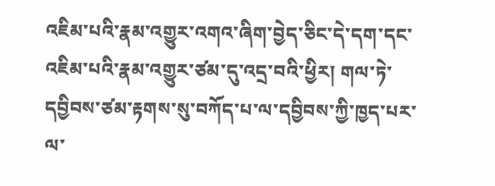འཇིམ་པའི་རྣམ་འགྱུར་འགའ་ཞིག་བྱེད་ཅིང་དེ་དག་དང་འཇིམ་པའི་རྣམ་འགྱུར་ཙམ་དུ་འདྲ་བའི་ཕྱིར། གལ་ཏེ་དབྱིབས་ཙམ་རྟགས་སུ་བཀོད་པ་ལ་དབྱིབས་ཀྱི་ཁྱད་པར་ལ་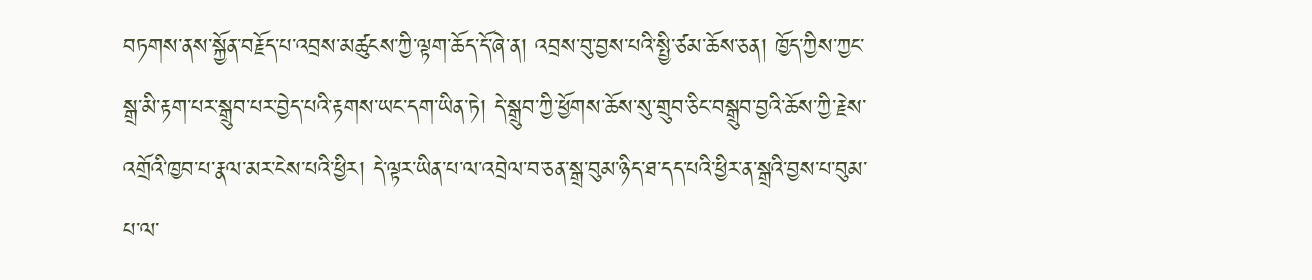བཏགས་ནས་སྐྱོན་བརྗོད་པ་འབྲས་མཚུངས་ཀྱི་ལྟག་ཆོད་དོ་ཞེ་ན། འབྲས་བུ་བྱས་པའི་སྤྱི་ཙམ་ཆོས་ཅན། ཁྱོད་ཀྱིས་ཀྱང་སྒྲ་མི་རྟག་པར་སྒྲུབ་པར་བྱེད་པའི་རྟགས་ཡང་དག་ཡིན་ཏེ། དེ་སྒྲུབ་ཀྱི་ཕྱོགས་ཆོས་སུ་གྲུབ་ཅིང་བསྒྲུབ་བྱའི་ཆོས་ཀྱི་རྗེས་འགྲོའི་ཁྱབ་པ་རྣལ་མར་ངེས་པའི་ཕྱིར། དེ་ལྟར་ཡིན་པ་ལ་འབྲེལ་བ་ཅན་སྒྲ་བུམ་ཉིད་ཐ་དད་པའི་ཕྱིར་ན་སྒྲའི་བྱས་པ་བུམ་པ་ལ་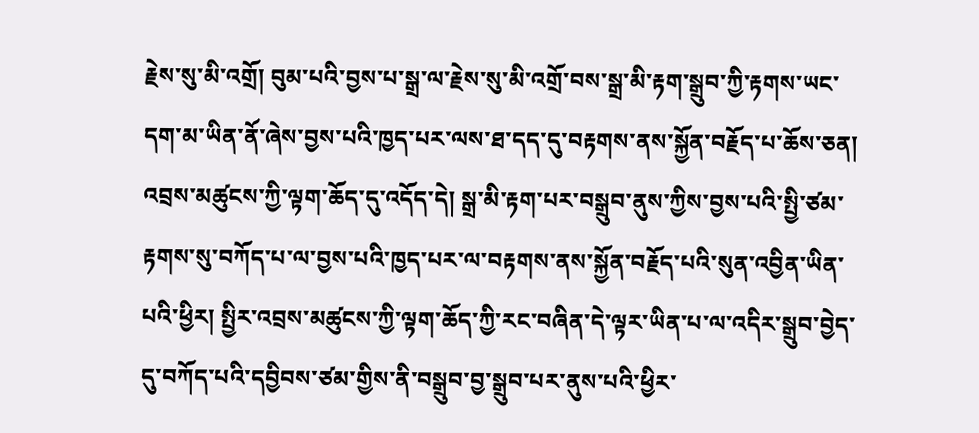རྗེས་སུ་མི་འགྲོ། བུམ་པའི་བྱས་པ་སྒྲ་ལ་རྗེས་སུ་མི་འགྲོ་བས་སྒྲ་མི་རྟག་སྒྲུབ་ཀྱི་རྟགས་ཡང་དག་མ་ཡིན་ནོ་ཞེས་བྱས་པའི་ཁྱད་པར་ལས་ཐ་དད་དུ་བརྟགས་ནས་སྐྱོན་བརྗོད་པ་ཆོས་ཅན། འབྲས་མཚུངས་ཀྱི་ལྟག་ཆོད་དུ་འདོད་དེ། སྒྲ་མི་རྟག་པར་བསྒྲུབ་ནུས་ཀྱིས་བྱས་པའི་སྤྱི་ཙམ་རྟགས་སུ་བཀོད་པ་ལ་བྱས་པའི་ཁྱད་པར་ལ་བརྟགས་ནས་སྐྱོན་བརྗོད་པའི་སུན་འབྱིན་ཡིན་པའི་ཕྱིར། སྤྱིར་འབྲས་མཚུངས་ཀྱི་ལྟག་ཆོད་ཀྱི་རང་བཞིན་དེ་ལྟར་ཡིན་པ་ལ་འདིར་སྒྲུབ་བྱེད་དུ་བཀོད་པའི་དབྱིབས་ཙམ་གྱིས་ནི་བསྒྲུབ་བྱ་སྒྲུབ་པར་ནུས་པའི་ཕྱིར་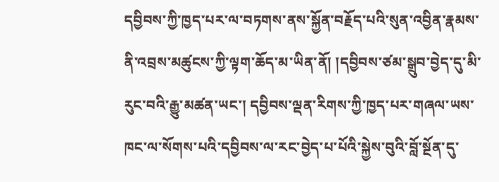དབྱིབས་ཀྱི་ཁྱད་པར་ལ་བཏགས་ནས་སྐྱོན་བརྗོད་པའི་སུན་འབྱིན་རྣམས་ནི་འབྲས་མཚུངས་ཀྱི་ལྟག་ཆོད་མ་ཡིན་ནོ། །དབྱིབས་ཙམ་སྒྲུབ་བྱེད་དུ་མི་རུང་བའི་རྒྱུ་མཚན་ཡང་། དབྱིབས་ལྡན་རིགས་ཀྱི་ཁྱད་པར་གཞལ་ཡས་ཁང་ལ་སོགས་པའི་དབྱིབས་ལ་རང་བྱེད་པ་པོའི་སྐྱེས་བུའི་བློ་སྔོན་དུ་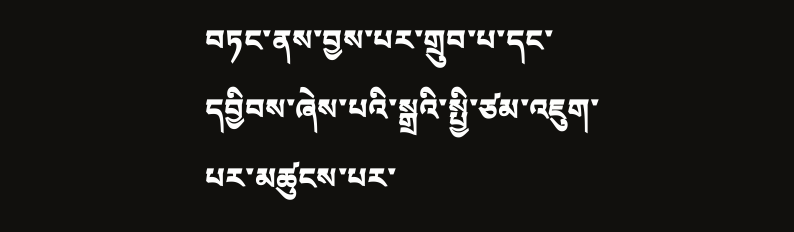བཏང་ནས་བྱས་པར་གྲུབ་པ་དང་དབྱིབས་ཞེས་པའི་སྒྲའི་སྤྱི་ཙམ་འཇུག་པར་མཚུངས་པར་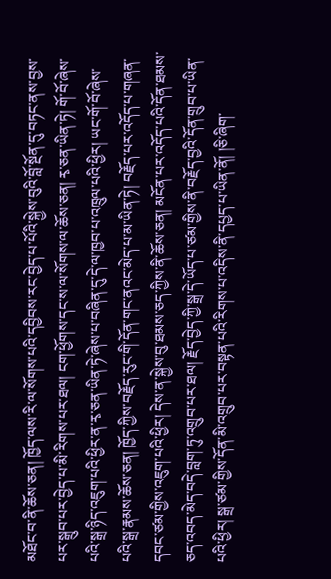མཐོང་བ་ནི་ཆོས་ཅན། ཁྱོད་ལས་རི་ལ་སོགས་པའི་དབྱིབས་རང་བྱེད་པ་པོའི་སྐྱེས་བུའི་བློ་སྔོན་དུ་བཏང་ནས་བྱས་པར་སྒྲུབ་པར་བྱེད་པ་མི་རིགས་པར་ཐལ། ངག་ཕྱོགས་དང་ས་ལ་སོགས་ལ་ཆོས་ཅན། རྭ་ཅན་ཡིན་ཏེ། གོ་བོ་ཞེས་པའི་སྒྲ་ཉིད་འཇུག་པའི་ཕྱིར་ན་རྭ་ཅན་ཡིན་ཏེ་ཞེས་པ་བཞིན་དུ་དེ་ལ་ཁྱབ་པ་འཁྲུལ་པའི་ཕྱིར། ཡང་གོ་བོ་ཞེས་པའི་སྒྲ་རྣམས་ཆོས་ཅན། ཁྱོད་ཀྱིས་བརྗོད་རུང་གི་དོན་གང་ནའང་མེད་པ་མ་ཡིན་ཏེ། བརྗོད་པར་འདོད་པ་གཞན་དབང་ཙམ་གྱིས་འཇུག་པའི་ཕྱིར། དེས་ན་སྐྱེས་བུ་ཐམས་ཅད་ཀྱིས་ནི་ཆོས་ཅན། མངོན་པར་འདོད་པའི་དོན་ཐམས་ཅད་འབད་མེད་བདེ་བླག་ཏུ་འགྲུབ་པར་ཐལ། རྗོད་བྱེད་ཀྱི་སྒྲ་དེ་ཡོད་པ་ཙམ་གྱིས་ནི་བརྗོད་བྱའི་དོན་གྲུབ་པ་ཡིན་པའི་ཕྱིར། སྒྲ་ཙམ་གྱིས་དོན་མི་འགྲུབ་པར་བསྟན་པའི་རིགས་པ་འདིས་ནི་དཔྱད་པ་ཡིན་ནོ། །ཅི་ཞིག་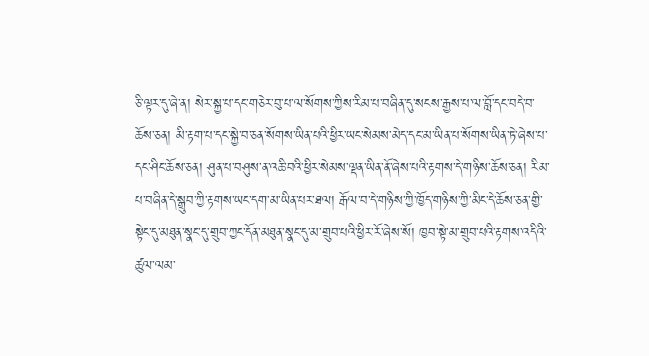ཅི་ལྟར་དུ་ཞེ་ན། སེར་སྐྱ་པ་དང་གཅེར་བུ་པ་ལ་སོགས་ཀྱིས་རིམ་པ་བཞིན་དུ་སངས་རྒྱས་པ་ལ་བློ་དང་བདེ་བ་ཆོས་ཅན། མི་རྟག་པ་དང་སྐྱེ་བ་ཅན་སོགས་ཡིན་པའི་ཕྱིར་ཡང་སེམས་མེད་དང་མ་ཡིན་པ་སོགས་ཡིན་ཏེ་ཞེས་པ་དང་ཤིང་ཆོས་ཅན། ཤུན་པ་བཤུས་ན་འཆི་བའི་ཕྱིར་སེམས་ལྡན་ཡིན་ནོ་ཞེས་པའི་རྟགས་དེ་གཉིས་ཆོས་ཅན། རིམ་པ་བཞིན་དེ་སྒྲུབ་ཀྱི་རྟགས་ཡང་དག་མ་ཡིན་པར་ཐལ། རྒོལ་བ་དེ་གཉིས་ཀྱི་ཁྱོད་གཉིས་ཀྱི་མིང་དེ་ཆོས་ཅན་གྱི་སྟེང་དུ་མཐུན་སྣང་དུ་གྲུབ་ཀྱང་དོན་མཐུན་སྣང་དུ་མ་གྲུབ་པའི་ཕྱིར་རོ་ཞེས་སོ། ཁྱབ་སྟེ་མ་གྲུབ་པའི་རྟགས་འདིའི་ཚུལ་ལམ་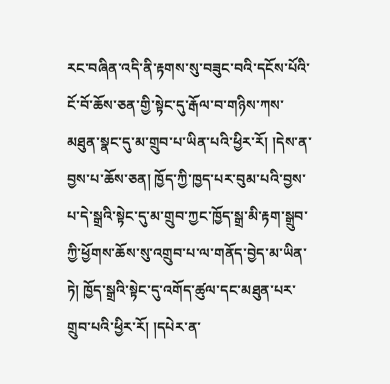རང་བཞིན་འདི་ནི་རྟགས་སུ་བཟུང་བའི་དངོས་པོའི་ངོ་བོ་ཆོས་ཅན་གྱི་སྟེང་དུ་རྒོལ་བ་གཉིས་ཀས་མཐུན་སྣང་དུ་མ་གྲུབ་པ་ཡིན་པའི་ཕྱིར་རོ། །དེས་ན་བྱས་པ་ཆོས་ཅན། ཁྱོད་ཀྱི་ཁྱད་པར་བུམ་པའི་བྱས་པ་དེ་སྒྲའི་སྟེང་དུ་མ་གྲུབ་ཀྱང་ཁྱོད་སྒྲ་མི་རྟག་སྒྲུབ་ཀྱི་ཕྱོགས་ཆོས་སུ་འགྲུབ་པ་ལ་གནོད་བྱེད་མ་ཡིན་ཏེ། ཁྱོད་སྒྲའི་སྟེང་དུ་འགོད་ཚུལ་དང་མཐུན་པར་གྲུབ་པའི་ཕྱིར་རོ། །དཔེར་ན་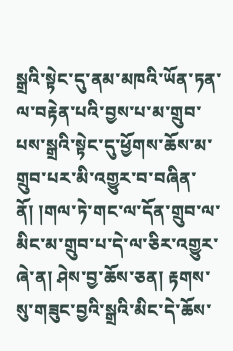སྒྲའི་སྟེང་དུ་ནམ་མཁའི་ཡོན་ཏན་ལ་བརྟེན་པའི་བྱས་པ་མ་གྲུབ་པས་སྒྲའི་སྟེང་དུ་ཕྱོགས་ཆོས་མ་གྲུབ་པར་མི་འགྱུར་བ་བཞིན་ནོ། །གལ་ཏེ་གང་ལ་དོན་གྲུབ་ལ་མིང་མ་གྲུབ་པ་དེ་ལ་ཅིར་འགྱུར་ཞེ་ན། ཤེས་བྱ་ཆོས་ཅན། རྟགས་སུ་གཟུང་བྱའི་སྒྲའི་མིང་དེ་ཆོས་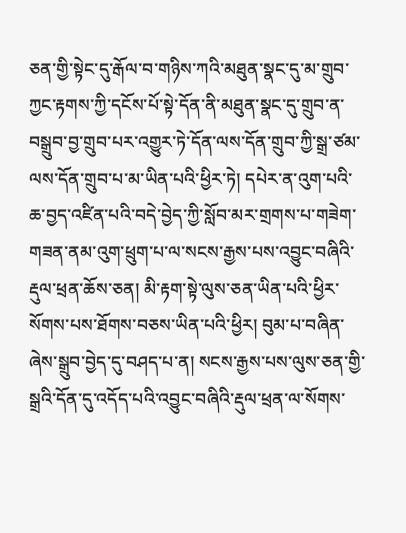ཅན་གྱི་སྟེང་དུ་རྒོལ་བ་གཉིས་ཀའི་མཐུན་སྣང་དུ་མ་གྲུབ་ཀྱང་རྟགས་ཀྱི་དངོས་པོ་སྟེ་དོན་ནི་མཐུན་སྣང་དུ་གྲུབ་ན་བསྒྲུབ་བྱ་གྲུབ་པར་འགྱུར་ཏེ་དོན་ལས་དོན་གྲུབ་ཀྱི་སྒྲ་ཙམ་ལས་དོན་གྲུབ་པ་མ་ཡིན་པའི་ཕྱིར་ཏེ། དཔེར་ན་འུག་པའི་ཆ་བྱད་འཛིན་པའི་བདེ་བྱེད་ཀྱི་སློབ་མར་གྲགས་པ་གཟེག་གཟན་ནམ་འུག་ཕྲུག་པ་ལ་སངས་རྒྱས་པས་འབྱུང་བཞིའི་རྡུལ་ཕྲན་ཆོས་ཅན། མི་རྟག་སྟེ་ལུས་ཅན་ཡིན་པའི་ཕྱིར་སོགས་པས་ཐོགས་བཅས་ཡིན་པའི་ཕྱིར། བུམ་པ་བཞིན་ཞེས་སྒྲུབ་བྱེད་དུ་བཤད་པ་ན། སངས་རྒྱས་པས་ལུས་ཅན་གྱི་སྒྲའི་དོན་དུ་འདོད་པའི་འབྱུང་བཞིའི་རྡུལ་ཕྲན་ལ་སོགས་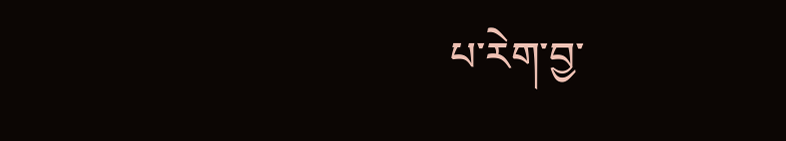པ་རེག་བྱ་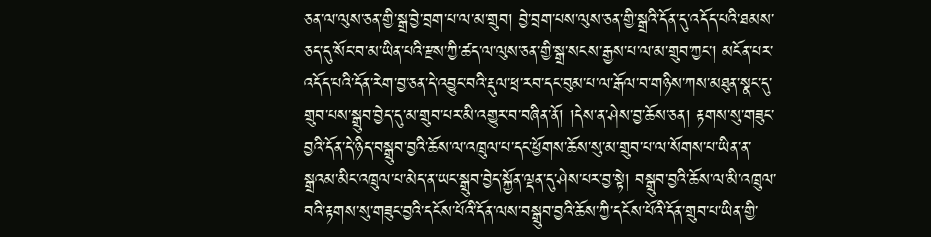ཅན་ལ་ལུས་ཅན་གྱི་སྒྲ་བྱེ་བྲག་པ་ལ་མ་གྲུབ། བྱེ་བྲག་པས་ལུས་ཅན་གྱི་སྒྲའི་དོན་དུ་འདོད་པའི་ཐམས་ཅད་དུ་སོང་བ་མ་ཡིན་པའི་རྫས་ཀྱི་ཚད་ལ་ལུས་ཅན་གྱི་སྒྲ་སངས་རྒྱས་པ་ལ་མ་གྲུབ་ཀྱང་། མངོན་པར་འདོད་པའི་དོན་རེག་བྱ་ཅན་དེ་འབྱུང་བའི་རྡུལ་ཕྲ་རབ་དང་བུམ་པ་ལ་རྒོལ་བ་གཉིས་ཀས་མཐུན་སྣང་དུ་གྲུབ་པས་སྒྲུབ་བྱེད་དུ་མ་གྲུབ་པར་མི་འགྱུར་བ་བཞིན་ནོ། །དེས་ན་ཤེས་བྱ་ཆོས་ཅན། རྟགས་སུ་གཟུང་བྱའི་དོན་དེ་ཉིད་བསྒྲུབ་བྱའི་ཆོས་ལ་འཁྲུལ་པ་དང་ཕྱོགས་ཆོས་སུ་མ་གྲུབ་པ་ལ་སོགས་པ་ཡིན་ན་སྒྲའམ་མིང་འཁྲུལ་པ་མེད་ན་ཡང་སྒྲུབ་བྱེད་སྐྱོན་ལྡན་དུ་ཤེས་པར་བྱ་སྟེ། བསྒྲུབ་བྱའི་ཆོས་ལ་མི་འཁྲུལ་བའི་རྟགས་སུ་གཟུང་བྱའི་དངོས་པོའི་དོན་ལས་བསྒྲུབ་བྱའི་ཆོས་ཀྱི་དངོས་པོའི་དོན་གྲུབ་པ་ཡིན་གྱི་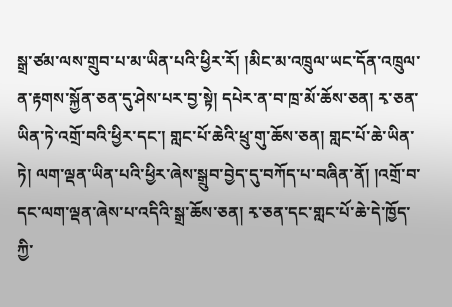སྒྲ་ཙམ་ལས་གྲུབ་པ་མ་ཡིན་པའི་ཕྱིར་རོ། །མིང་མ་འཁྲུལ་ཡང་དོན་འཁྲུལ་ན་རྟགས་སྐྱོན་ཅན་དུ་ཤེས་པར་བྱ་སྟེ། དཔེར་ན་བ་ཁྲ་མོ་ཆོས་ཅན། རྭ་ཅན་ཡིན་ཏེ་འགྲོ་བའི་ཕྱིར་དང་། གླང་པོ་ཆེའི་ཕྲུ་གུ་ཆོས་ཅན། གླང་པོ་ཆེ་ཡིན་ཏེ། ལག་ལྡན་ཡིན་པའི་ཕྱིར་ཞེས་སྒྲུབ་བྱེད་དུ་བཀོད་པ་བཞིན་ནོ། །འགྲོ་བ་དང་ལག་ལྡན་ཞེས་པ་འདིའི་སྒྲ་ཆོས་ཅན། རྭ་ཅན་དང་གླང་པོ་ཆེ་དེ་ཁྱོད་ཀྱི་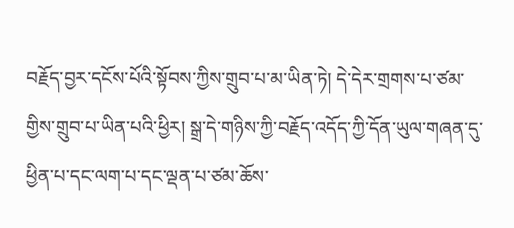བརྗོད་བྱར་དངོས་པོའི་སྟོབས་ཀྱིས་གྲུབ་པ་མ་ཡིན་ཏེ། དེ་དེར་གྲགས་པ་ཙམ་གྱིས་གྲུབ་པ་ཡིན་པའི་ཕྱིར། སྒྲ་དེ་གཉིས་ཀྱི་བརྗོད་འདོད་ཀྱི་དོན་ཡུལ་གཞན་དུ་ཕྱིན་པ་དང་ལག་པ་དང་ལྡན་པ་ཙམ་ཆོས་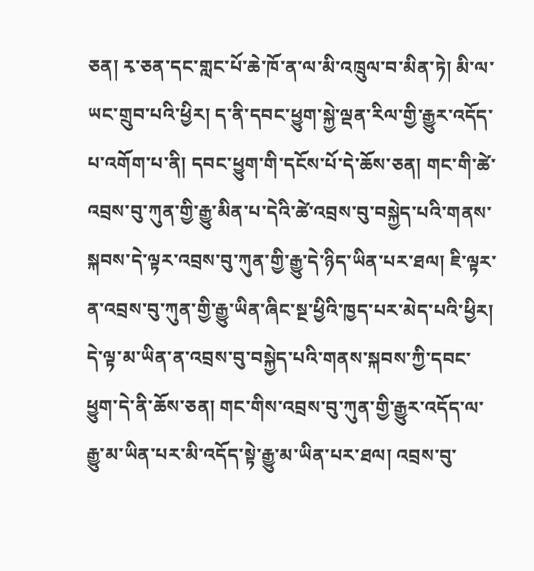ཅན། རྭ་ཅན་དང་གླང་པོ་ཆེ་ཁོ་ན་ལ་མི་འཁྲུལ་བ་མིན་ཏེ། མི་ལ་ཡང་གྲུབ་པའི་ཕྱིར། ད་ནི་དབང་ཕྱུག་སྐྱེ་ལྡན་རིལ་གྱི་རྒྱུར་འདོད་པ་འགོག་པ་ནི། དབང་ཕྱུག་གི་དངོས་པོ་དེ་ཆོས་ཅན། གང་གི་ཚེ་འབྲས་བུ་ཀུན་གྱི་རྒྱུ་མིན་པ་དེའི་ཚེ་འབྲས་བུ་བསྐྱེད་པའི་གནས་སྐབས་དེ་ལྟར་འབྲས་བུ་ཀུན་གྱི་རྒྱུ་དེ་ཉིད་ཡིན་པར་ཐལ། ཇི་ལྟར་ན་འབྲས་བུ་ཀུན་གྱི་རྒྱུ་ཡིན་ཞིང་སྔ་ཕྱིའི་ཁྱད་པར་མེད་པའི་ཕྱིར། དེ་ལྟ་མ་ཡིན་ན་འབྲས་བུ་བསྐྱེད་པའི་གནས་སྐབས་ཀྱི་དབང་ཕྱུག་དེ་ནི་ཆོས་ཅན། གང་གིས་འབྲས་བུ་ཀུན་གྱི་རྒྱུར་འདོད་ལ་རྒྱུ་མ་ཡིན་པར་མི་འདོད་སྟེ་རྒྱུ་མ་ཡིན་པར་ཐལ། འབྲས་བུ་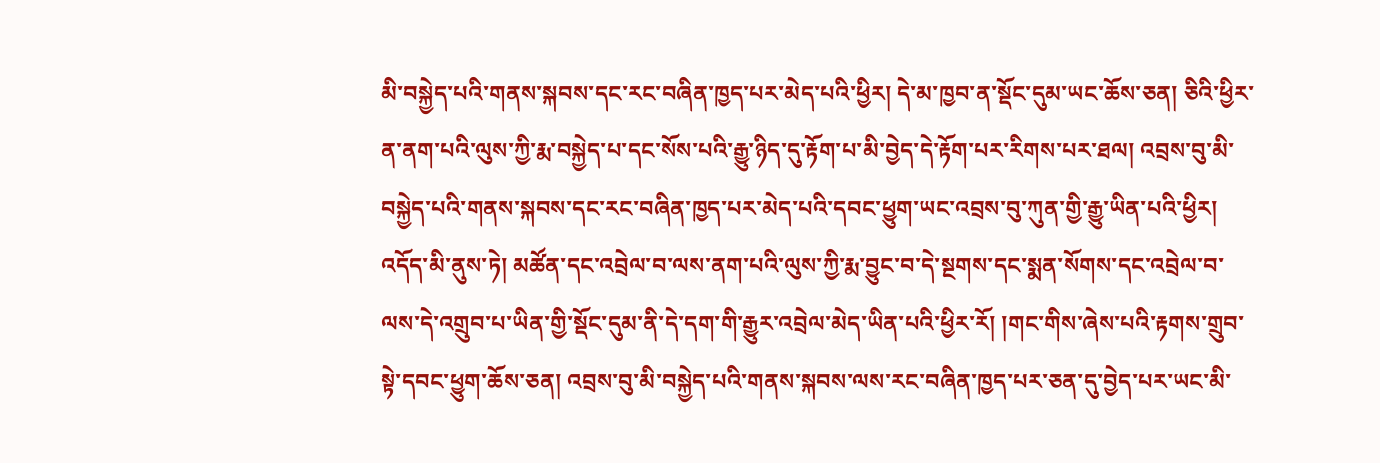མི་བསྐྱེད་པའི་གནས་སྐབས་དང་རང་བཞིན་ཁྱད་པར་མེད་པའི་ཕྱིར། དེ་མ་ཁྱབ་ན་སྡོང་དུམ་ཡང་ཆོས་ཅན། ཅིའི་ཕྱིར་ན་ནག་པའི་ལུས་ཀྱི་རྨ་བསྐྱེད་པ་དང་སོས་པའི་རྒྱུ་ཉིད་དུ་རྟོག་པ་མི་བྱེད་དེ་རྟོག་པར་རིགས་པར་ཐལ། འབྲས་བུ་མི་བསྐྱེད་པའི་གནས་སྐབས་དང་རང་བཞིན་ཁྱད་པར་མེད་པའི་དབང་ཕྱུག་ཡང་འབྲས་བུ་ཀུན་གྱི་རྒྱུ་ཡིན་པའི་ཕྱིར། འདོད་མི་ནུས་ཏེ། མཚོན་དང་འབྲེལ་བ་ལས་ནག་པའི་ལུས་ཀྱི་རྨ་བྱུང་བ་དེ་སྔགས་དང་སྨན་སོགས་དང་འབྲེལ་བ་ལས་དེ་འགྲུབ་པ་ཡིན་གྱི་སྡོང་དུམ་ནི་དེ་དག་གི་རྒྱུར་འབྲེལ་མེད་ཡིན་པའི་ཕྱིར་རོ། །གང་གིས་ཞེས་པའི་རྟགས་གྲུབ་སྟེ་དབང་ཕྱུག་ཆོས་ཅན། འབྲས་བུ་མི་བསྐྱེད་པའི་གནས་སྐབས་ལས་རང་བཞིན་ཁྱད་པར་ཅན་དུ་བྱེད་པར་ཡང་མི་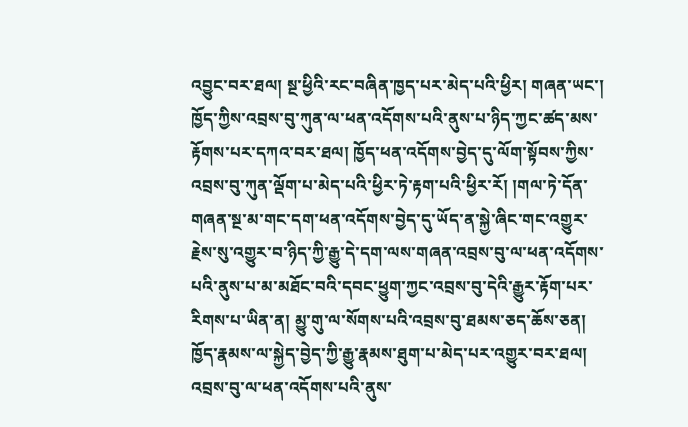འབྱུང་བར་ཐལ། སྔ་ཕྱིའི་རང་བཞིན་ཁྱད་པར་མེད་པའི་ཕྱིར། གཞན་ཡང་། ཁྱོད་ཀྱིས་འབྲས་བུ་ཀུན་ལ་ཕན་འདོགས་པའི་ནུས་པ་ཉིད་ཀྱང་ཚད་མས་རྟོགས་པར་དཀའ་བར་ཐལ། ཁྱོད་ཕན་འདོགས་བྱེད་དུ་ལོག་སྟོབས་ཀྱིས་འབྲས་བུ་ཀུན་ལྡོག་པ་མེད་པའི་ཕྱིར་ཏེ་རྟག་པའི་ཕྱིར་རོ། །གལ་ཏེ་དོན་གཞན་སྔ་མ་གང་དག་ཕན་འདོགས་བྱེད་དུ་ཡོད་ན་སྐྱེ་ཞིང་གང་འགྱུར་རྗེས་སུ་འགྱུར་བ་ཉིད་ཀྱི་རྒྱུ་དེ་དག་ལས་གཞན་འབྲས་བུ་ལ་ཕན་འདོགས་པའི་ནུས་པ་མ་མཐོང་བའི་དབང་ཕྱུག་ཀྱང་འབྲས་བུ་དེའི་རྒྱུར་རྟོག་པར་རིགས་པ་ཡིན་ན། མྱུ་གུ་ལ་སོགས་པའི་འབྲས་བུ་ཐམས་ཅད་ཆོས་ཅན། ཁྱོད་རྣམས་ལ་སྐྱེད་བྱེད་ཀྱི་རྒྱུ་རྣམས་ཐུག་པ་མེད་པར་འགྱུར་བར་ཐལ། འབྲས་བུ་ལ་ཕན་འདོགས་པའི་ནུས་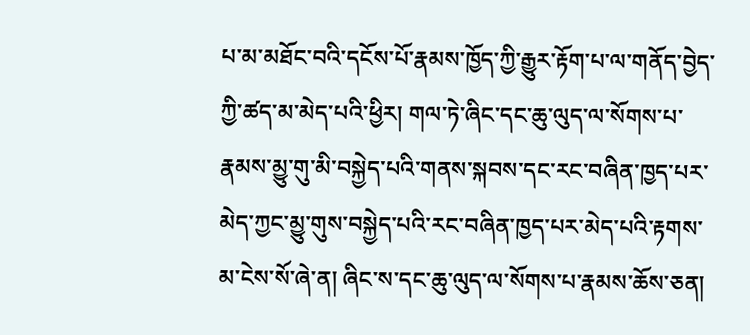པ་མ་མཐོང་བའི་དངོས་པོ་རྣམས་ཁྱོད་ཀྱི་རྒྱུར་རྟོག་པ་ལ་གནོད་བྱེད་ཀྱི་ཚད་མ་མེད་པའི་ཕྱིར། གལ་ཏེ་ཞིང་དང་ཆུ་ལུད་ལ་སོགས་པ་རྣམས་མྱུ་གུ་མི་བསྐྱེད་པའི་གནས་སྐབས་དང་རང་བཞིན་ཁྱད་པར་མེད་ཀྱང་མྱུ་གུས་བསྐྱེད་པའི་རང་བཞིན་ཁྱད་པར་མེད་པའི་རྟགས་མ་ངེས་སོ་ཞེ་ན། ཞིང་ས་དང་ཆུ་ལུད་ལ་སོགས་པ་རྣམས་ཆོས་ཅན།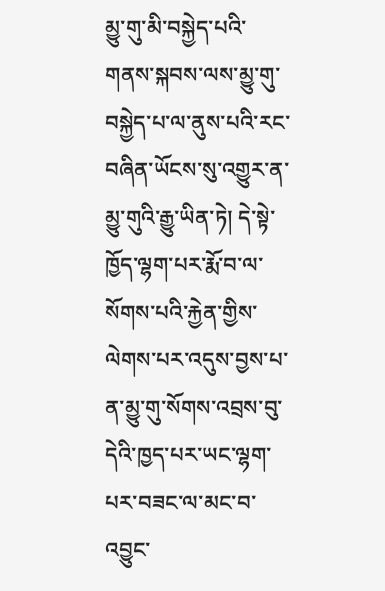མྱུ་གུ་མི་བསྐྱེད་པའི་གནས་སྐབས་ལས་མྱུ་གུ་བསྐྱེད་པ་ལ་ནུས་པའི་རང་བཞིན་ཡོངས་སུ་འགྱུར་ན་མྱུ་གུའི་རྒྱུ་ཡིན་ཏེ། དེ་སྟེ་ཁྱོད་ལྷག་པར་རྨོ་བ་ལ་སོགས་པའི་རྐྱེན་གྱིས་ལེགས་པར་འདུས་བྱས་པ་ན་མྱུ་གུ་སོགས་འབྲས་བུ་དེའི་ཁྱད་པར་ཡང་ལྷག་པར་བཟང་ལ་མང་བ་འབྱུང་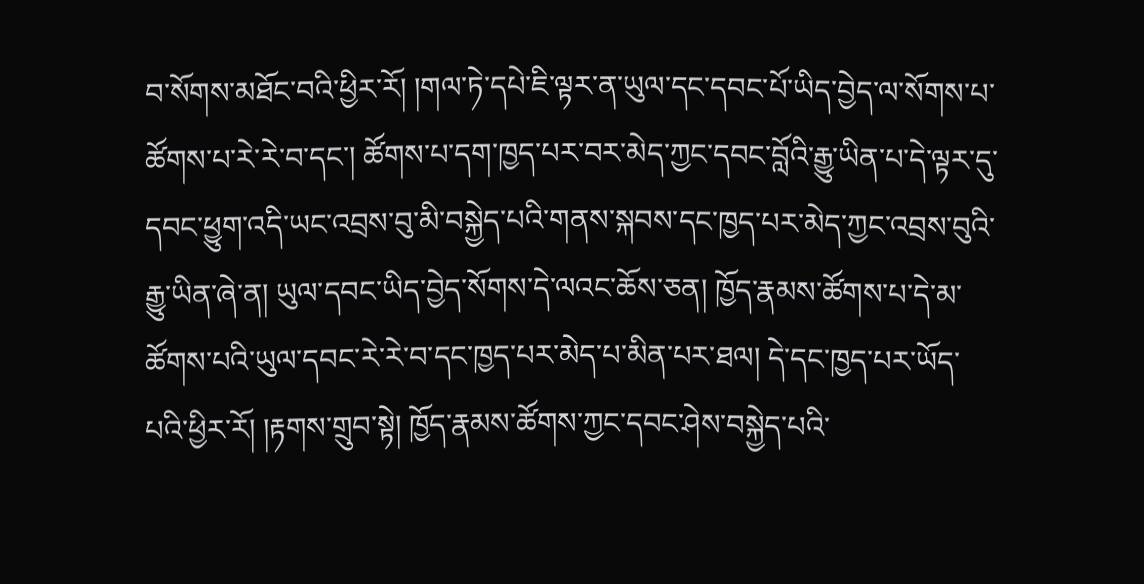བ་སོགས་མཐོང་བའི་ཕྱིར་རོ། །གལ་ཏེ་དཔེ་ཇི་ལྟར་ན་ཡུལ་དང་དབང་པོ་ཡིད་བྱེད་ལ་སོགས་པ་ཚོགས་པ་རེ་རེ་བ་དང་། ཚོགས་པ་དག་ཁྱད་པར་བར་མེད་ཀྱང་དབང་བློའི་རྒྱུ་ཡིན་པ་དེ་ལྟར་དུ་དབང་ཕྱུག་འདི་ཡང་འབྲས་བུ་མི་བསྐྱེད་པའི་གནས་སྐབས་དང་ཁྱད་པར་མེད་ཀྱང་འབྲས་བུའི་རྒྱུ་ཡིན་ཞེ་ན། ཡུལ་དབང་ཡིད་བྱེད་སོགས་དེ་ལའང་ཆོས་ཅན། ཁྱོད་རྣམས་ཚོགས་པ་དེ་མ་ཚོགས་པའི་ཡུལ་དབང་རེ་རེ་བ་དང་ཁྱད་པར་མེད་པ་མིན་པར་ཐལ། དེ་དང་ཁྱད་པར་ཡོད་པའི་ཕྱིར་རོ། །རྟགས་གྲུབ་སྟེ། ཁྱོད་རྣམས་ཚོགས་ཀྱང་དབང་ཤེས་བསྐྱེད་པའི་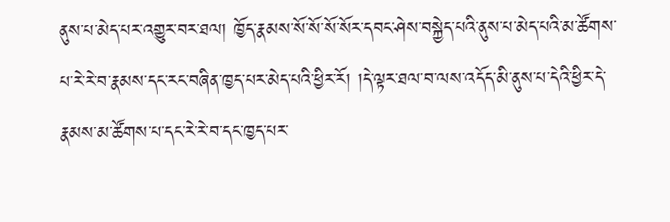ནུས་པ་མེད་པར་འགྱུར་བར་ཐལ། ཁྱོད་རྣམས་སོ་སོ་སོ་སོར་དབང་ཤེས་བསྐྱེད་པའི་ནུས་པ་མེད་པའི་མ་ཚོགས་པ་རེ་རེ་བ་རྣམས་དང་རང་བཞིན་ཁྱད་པར་མེད་པའི་ཕྱིར་རོ། །དེ་ལྟར་ཐལ་བ་ལས་འདོད་མི་ནུས་པ་དེའི་ཕྱིར་དེ་རྣམས་མ་ཚོགས་པ་དང་རེ་རེ་བ་དང་ཁྱད་པར་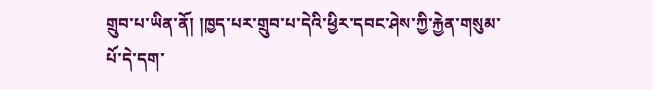གྲུབ་པ་ཡིན་ནོ། །ཁྱད་པར་གྲུབ་པ་དེའི་ཕྱིར་དབང་ཤེས་ཀྱི་རྐྱེན་གསུམ་པོ་དེ་དག་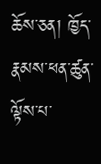ཆོས་ཅན། ཁྱོད་རྣམས་ཕན་ཚུན་ལྟོས་པ་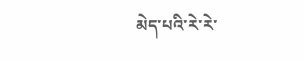མེད་པའི་རེ་རེ་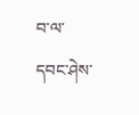བ་ལ་དབང་ཤེས་